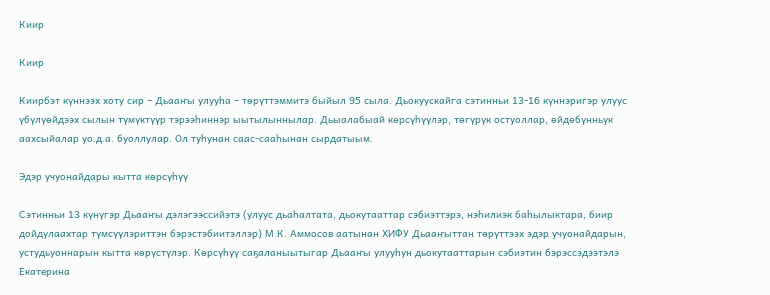Киир

Киир

Киирбэт күннээх хоту сир – Дьааҥы улууһа – төрүттэммитэ быйыл 95 сыла. Дьокуускайга сэтинньи 13-16 күннэригэр улуус үбүлүөйдээх сылын түмүктүүр тэрээһиннэр ыытылыннылар. Дьыалабыай көрсүһүүлэр, төгүрүк остуоллар, өйдөбүнньүк аахсыйалар уо.д.а. буоллулар. Ол туһунан саас-сааһынан сырдатыым.

Эдэр учуонайдары кытта көрсүһүү

Сэтинньи 13 күнүгэр Дьааҥы дэлэгээссийэтэ (улуус дьаһалтата, дьокутааттар сэбиэттэрэ, нэһилиэк баһылыктара, биир дойдулаахтар түмсүүлэриттэн бэрэстэбиитэллэр) М.К. Аммосов аатынан ХИФУ Дьааҥыттан төрүттээх эдэр учуонайдарын, устудьуоннарын кытта көрүстүлэр. Көрсүһүү саҕаланыытыгар Дьааҥы улууһун дьокутааттарын сэбиэтин бэрэссэдээтэлэ Екатерина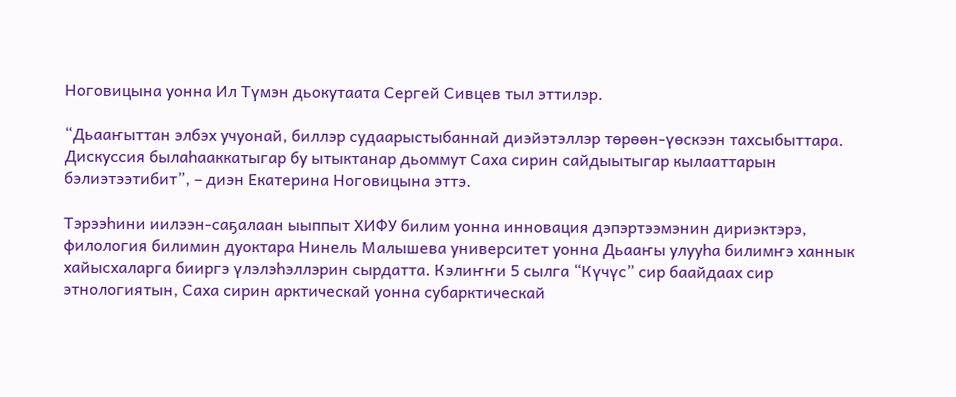Ноговицына уонна Ил Түмэн дьокутаата Сергей Сивцев тыл эттилэр.

“Дьааҥыттан элбэх учуонай, биллэр судаарыстыбаннай диэйэтэллэр төрөөн-үөскээн тахсыбыттара. Дискуссия былаһааккатыгар бу ытыктанар дьоммут Саха сирин сайдыытыгар кылааттарын бэлиэтээтибит”, – диэн Екатерина Ноговицына эттэ.

Тэрээһини иилээн-саҕалаан ыыппыт ХИФУ билим уонна инновация дэпэртээмэнин дириэктэрэ, филология билимин дуоктара Нинель Малышева университет уонна Дьааҥы улууһа билимҥэ ханнык хайысхаларга бииргэ үлэлэһэллэрин сырдатта. Кэлиҥҥи 5 сылга “Күчүс” сир баайдаах сир этнологиятын, Саха сирин арктическай уонна субарктическай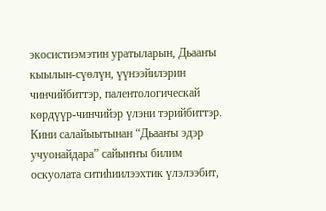экосистиэмэтин уратыларын, Дьааҥы кыылын-сүөлүн, үүнээйилэрин чинчийбиттэр, палентологическай көрдүүр-чинчийэр үлэни тэрийбиттэр. Кини салайыытынан “Дьааҥы эдэр учуонайдара” сайыҥҥы билим оскуолата ситиһиилээхтик үлэлээбит,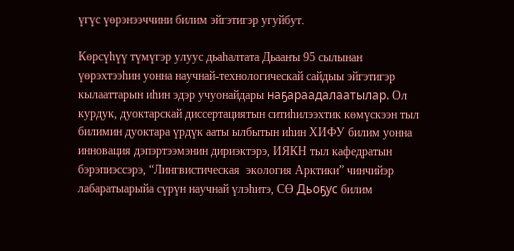үгүс үөрэнээччини билим эйгэтигэр угуйбут.

Көрсүһүү түмүгэр улуус дьаһалтата Дьааҥы 95 сылынан үөрэхтээһин уонна научнай-технологическай сайдыы эйгэтигэр кылааттарын иһин эдэр учуонайдары наҕараадалаатылар. Ол курдук, дуоктарскай диссертациятын ситиһилээхтик көмүскээн тыл билимин дуоктара үрдүк ааты ылбытын иһин ХИФУ билим уонна инновация дэпэртээмэнин дириэктэрэ, ИЯКН тыл кафедратын бэрэпиэссэрэ, “Лингвистическая  экология Арктики” чинчийэр лабаратыарыйа сүрүн научнай үлэһитэ, СӨ Дьоҕус билим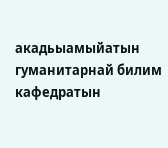акадьыамыйатын гуманитарнай билим кафедратын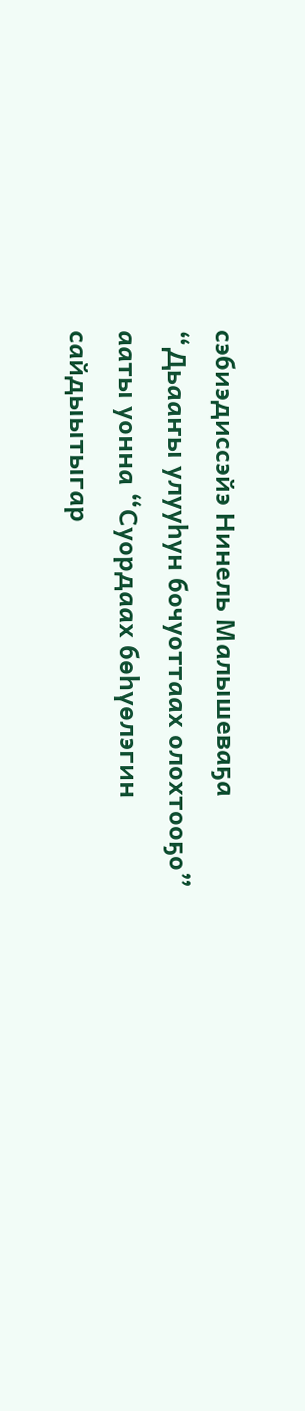сэбиэдиссэйэ Нинель Малышеваҕа “Дьааҥы улууһун бочуоттаах олохтооҕо” ааты уонна “Суордаах бөһүөлэгин сайдыытыгар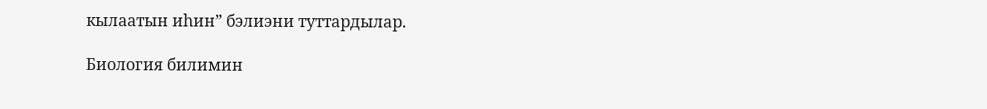кылаатын иһин” бэлиэни туттардылар.

Биология билимин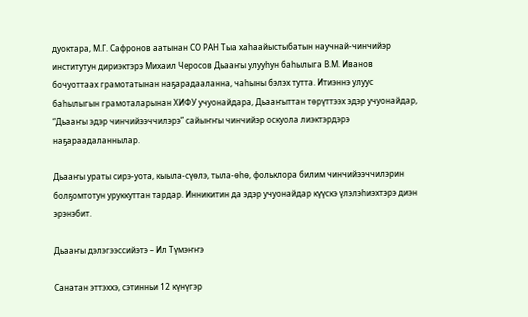дуоктара, М.Г. Сафронов аатынан СО РАН Тыа хаһаайыстыбатын научнай-чинчийэр институтун дириэктэрэ Михаил Черосов Дьааҥы улууһун баһылыга В.М. Иванов бочуоттаах грамотатынан наҕарадааланна, чаһыны бэлэх тутта. Итиэннэ улуус баһылыгын грамоталарынан ХИФУ учуонайдара, Дьааҥыттан төрүттээх эдэр учуонайдар, “Дьааҥы эдэр чинчийээччилэрэ” сайыҥҥы чинчийэр оскуола лиэктэрдэрэ наҕараадаланнылар.

Дьааҥы ураты сирэ-уота, кыыла-сүөлэ, тыла-өһө, фольклора билим чинчийээччилэрин болҕомтотун уруккуттан тардар. Инникитин да эдэр учуонайдар күүскэ үлэлэһиэхтэрэ диэн эрэнэбит.

Дьааҥы дэлэгээссийэтэ – Ил Түмэҥҥэ

Санатан эттэххэ, сэтинньи 12 күнүгэр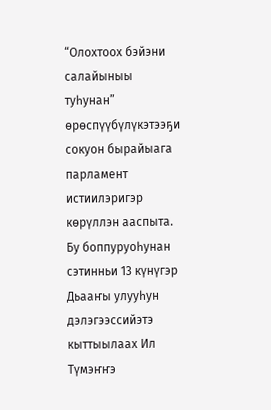“Олохтоох бэйэни салайыныы туһунан” өрөспүүбүлүкэтээҕи сокуон бырайыага парламент истиилэригэр көрүллэн ааспыта. Бу боппуруоһунан сэтинньи 13 күнүгэр Дьааҥы улууһун дэлэгээссийэтэ кыттыылаах Ил Түмэҥҥэ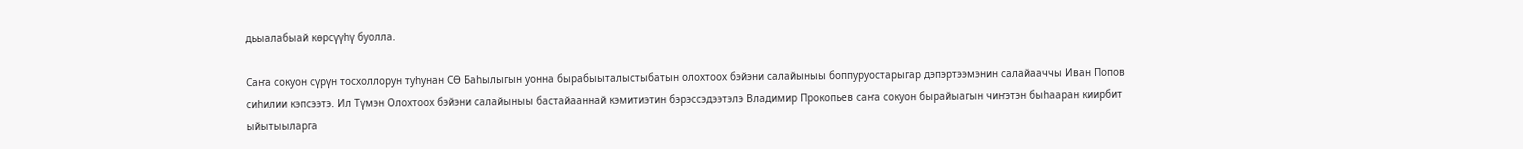дьыалабыай көрсүүһү буолла.

Саҥа сокуон сүрүн тосхоллорун туһунан СӨ Баһылыгын уонна бырабыыталыстыбатын олохтоох бэйэни салайыныы боппуруостарыгар дэпэртээмэнин салайааччы Иван Попов сиһилии кэпсээтэ. Ил Түмэн Олохтоох бэйэни салайыныы бастайааннай кэмитиэтин бэрэссэдээтэлэ Владимир Прокопьев саҥа сокуон бырайыагын чиҥэтэн быһааран киирбит ыйытыыларга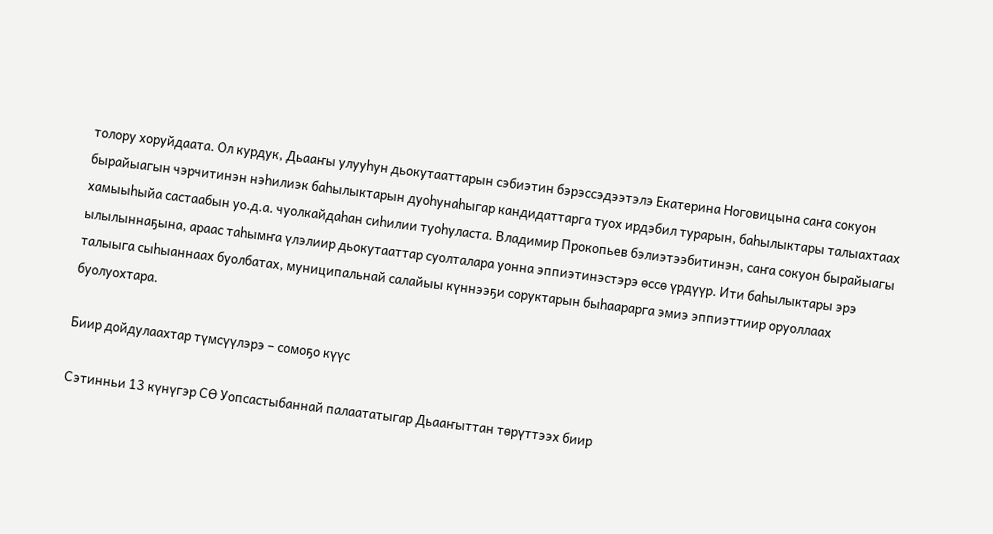толору хоруйдаата. Ол курдук, Дьааҥы улууһун дьокутааттарын сэбиэтин бэрэссэдээтэлэ Екатерина Ноговицына саҥа сокуон бырайыагын чэрчитинэн нэһилиэк баһылыктарын дуоһунаһыгар кандидаттарга туох ирдэбил турарын, баһылыктары талыахтаах хамыыһыйа састаабын уо.д.а. чуолкайдаһан сиһилии туоһуласта. Владимир Прокопьев бэлиэтээбитинэн, саҥа сокуон бырайыагы ылылыннаҕына, араас таһымҥа үлэлиир дьокутааттар суолталара уонна эппиэтинэстэрэ өссө үрдүүр. Ити баһылыктары эрэ талыыга сыһыаннаах буолбатах, муниципальнай салайыы күннээҕи соруктарын быһаарарга эмиэ эппиэттиир оруоллаах буолуохтара.

Биир дойдулаахтар түмсүүлэрэ – сомоҕо күүс

Сэтинньи 13 күнүгэр СӨ Уопсастыбаннай палаататыгар Дьааҥыттан төрүттээх биир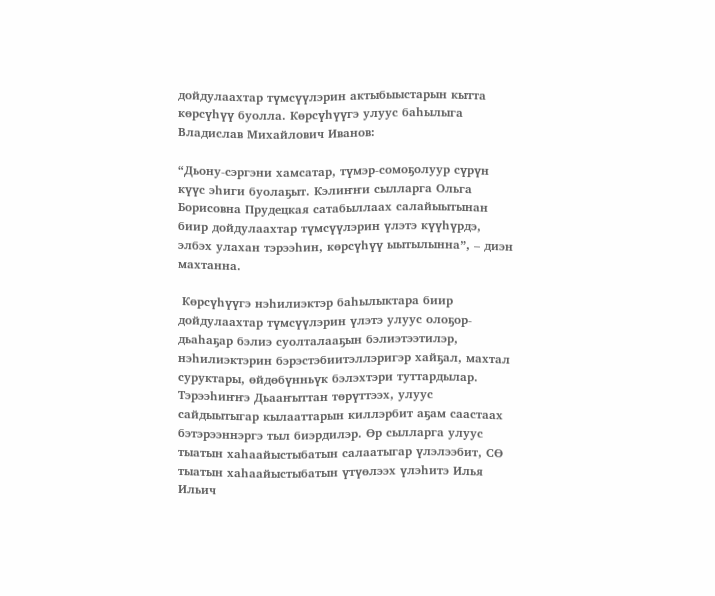дойдулаахтар түмсүүлэрин актыбыыстарын кытта көрсүһүү буолла. Көрсүһүүгэ улуус баһылыга Владислав Михайлович Иванов:

“Дьону-сэргэни хамсатар, түмэр-сомоҕолуур сүрүн күүс эһиги буолаҕыт. Кэлиҥҥи сылларга Ольга Борисовна Прудецкая сатабыллаах салайыытынан биир дойдулаахтар түмсүүлэрин үлэтэ күүһүрдэ, элбэх улахан тэрээһин, көрсүһүү ыытылынна”, – диэн махтанна.

 Көрсүһүүгэ нэһилиэктэр баһылыктара биир дойдулаахтар түмсүүлэрин үлэтэ улуус олоҕор-дьаһаҕар бэлиэ суолталааҕын бэлиэтээтилэр, нэһилиэктэрин бэрэстэбиитэллэригэр хайҕал, махтал суруктары, өйдөбүнньүк бэлэхтэри туттардылар. Тэрээһиҥҥэ Дьааҥыттан төрүттээх, улуус сайдыытыгар кылааттарын киллэрбит аҕам саастаах бэтэрээннэргэ тыл биэрдилэр. Өр сылларга улуус тыатын хаһаайыстыбатын салаатыгар үлэлээбит, СӨ тыатын хаһаайыстыбатын үтүөлээх үлэһитэ Илья Ильич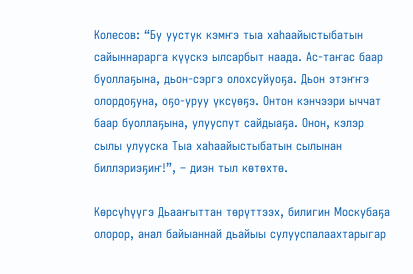Колесов: “Бу уустук кэмҥэ тыа хаһаайыстыбатын сайыннарарга күүскэ ылсарбыт наада. Ас-таҥас баар буоллаҕына, дьон-сэргэ олохсуйуоҕа. Дьон этэҥҥэ олордоҕуна, оҕо-уруу үксүөҕэ. Онтон кэнчээри ыччат баар буоллаҕына, улууспут сайдыаҕа. Онон, кэлэр сылы улууска Тыа хаһаайыстыбатын сылынан биллэриэҕиҥ!”, – диэн тыл көтөхтө.

Көрсүһүүгэ Дьааҥыттан төрүттээх, билигин Москубаҕа олорор, анал байыаннай дьайыы сулууспалаахтарыгар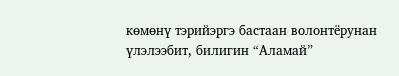көмөнү тэрийэргэ бастаан волонтёрунан үлэлээбит, билигин “Аламай”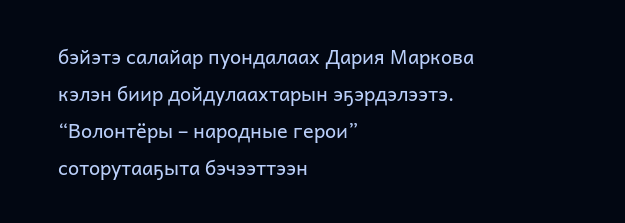бэйэтэ салайар пуондалаах Дария Маркова кэлэн биир дойдулаахтарын эҕэрдэлээтэ. “Волонтёры – народные герои” соторутааҕыта бэчээттээн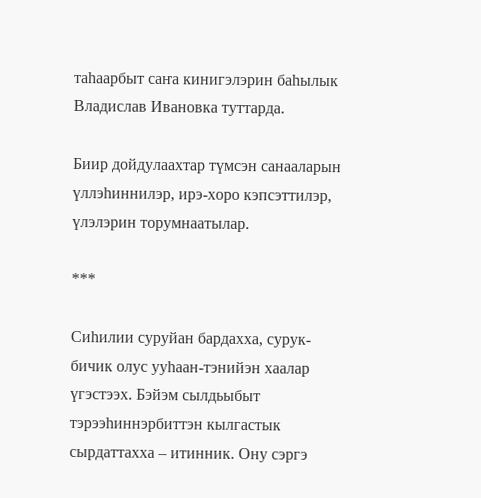таһаарбыт саҥа кинигэлэрин баһылык Владислав Ивановка туттарда.

Биир дойдулаахтар түмсэн санааларын үллэһиннилэр, ирэ-хоро кэпсэттилэр, үлэлэрин торумнаатылар.

***

Сиһилии суруйан бардахха, сурук-бичик олус ууһаан-тэнийэн хаалар үгэстээх. Бэйэм сылдьыбыт тэрээһиннэрбиттэн кылгастык сырдаттахха – итинник. Ону сэргэ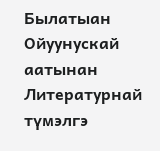Былатыан Ойуунускай аатынан Литературнай түмэлгэ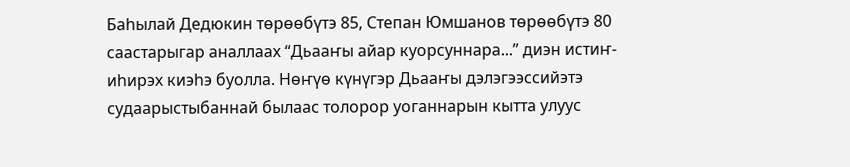Баһылай Дедюкин төрөөбүтэ 85, Степан Юмшанов төрөөбүтэ 80 саастарыгар аналлаах “Дьааҥы айар куорсуннара...” диэн истиҥ-иһирэх киэһэ буолла. Нөҥүө күнүгэр Дьааҥы дэлэгээссийэтэ судаарыстыбаннай былаас толорор уоганнарын кытта улуус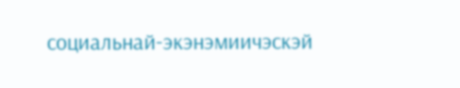социальнай-экэнэмиичэскэй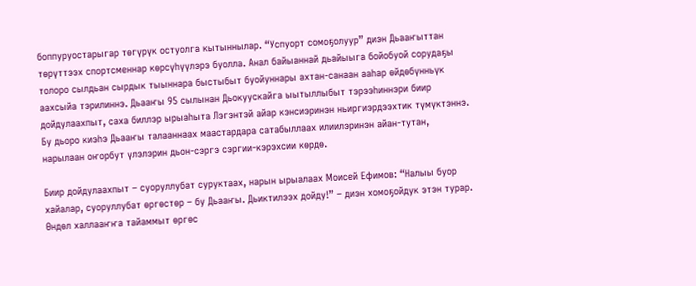боппуруостарыгар төгүрүк остуолга кытыннылар. “Успуорт сомоҕолуур” диэн Дьааҥыттан төрүттээх спортсменнар көрсүһүүлэрэ буолла. Анал байыаннай дьайыыга бойобуой сорудаҕы толоро сылдьан сырдык тыыннара быстыбыт буойуннары ахтан-санаан ааһар өйдөбүнньүк аахсыйа тэрилиннэ. Дьааҥы 95 сылынан Дьокуускайга ыытыллыбыт тэрээһиннэри биир дойдулаахпыт, саха биллэр ырыаһыта Лэгэнтэй айар кэнсиэринэн ньиргиэрдээхтик түмүктэннэ. Бу дьоро киэһэ Дьааҥы талааннаах маастардара сатабыллаах илиилэринэн айан-тутан, нарылаан оҥорбут үлэлэрин дьон-сэргэ сэргии-кэрэхсии көрдө.

Биир дойдулаахпыт – суоруллубат суруктаах, нарын ырыалаах Моисей Ефимов: “Налыы буор хайалар, суоруллубат өргөстөр – бу Дьааҥы. Дьиктилээх дойду!” – диэн хомоҕойдук этэн турар. Өндөл халлааҥҥа тайаммыт өргөс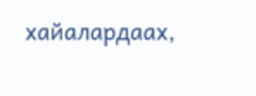хайалардаах,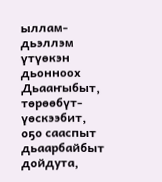ыллам-дьэллэм үтүөкэн дьонноох Дьааҥыбыт, төрөөбүт-үөскээбит, оҕо сааспыт дьаарбайбыт дойдута,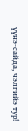үүнэ-сайда, чэлгийэ тур!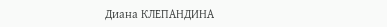Диана КЛЕПАНДИНА